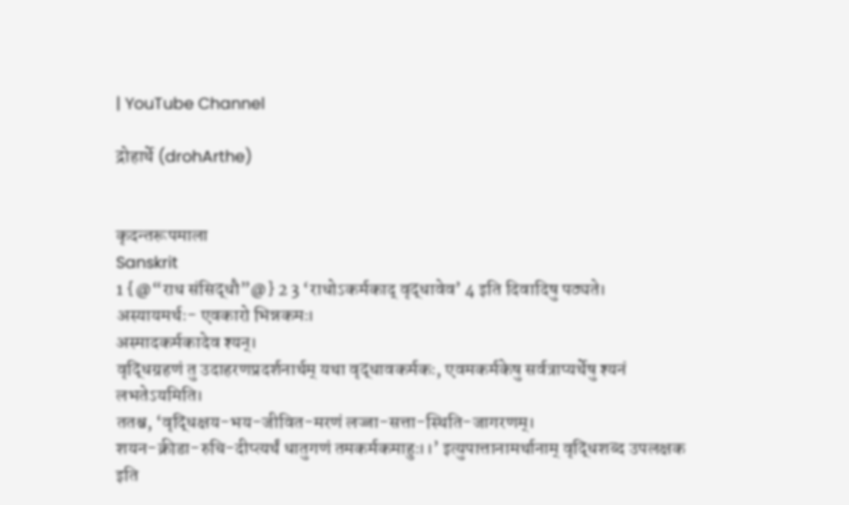| YouTube Channel

द्रोहार्थे (drohArthe)


कृदन्तरूपमाला
Sanskrit
1 {@“राध संसिद्धौ”@} 2 3 ‘राधोऽकर्मकाद् वृद्धावेव’ 4 इति दिवादिषु पठ्यते।
अस्यायमर्थः- एवकारो भिन्नकमः।
अस्मादकर्मकादेव श्यन्।
वृद्धिग्रहणं तु उदाहरणप्रदर्शनार्थम् यथा वृद्धावकर्मकः, एवमकर्मकेषु सर्वत्राप्यर्थेषु श्यनं लभतेऽयमिति।
ततश्च, ‘वृद्धिक्षय-भय-जीवित-मरणं लज्जा-सत्ता-स्थिति-जागरणम्।
शयन-क्रीडा-रुचि-दीप्त्यर्थं धातुगणं तमकर्मकमाहुः।।’ इत्युपात्तानामर्थानाम् वृद्धिशब्द उपलक्षक इति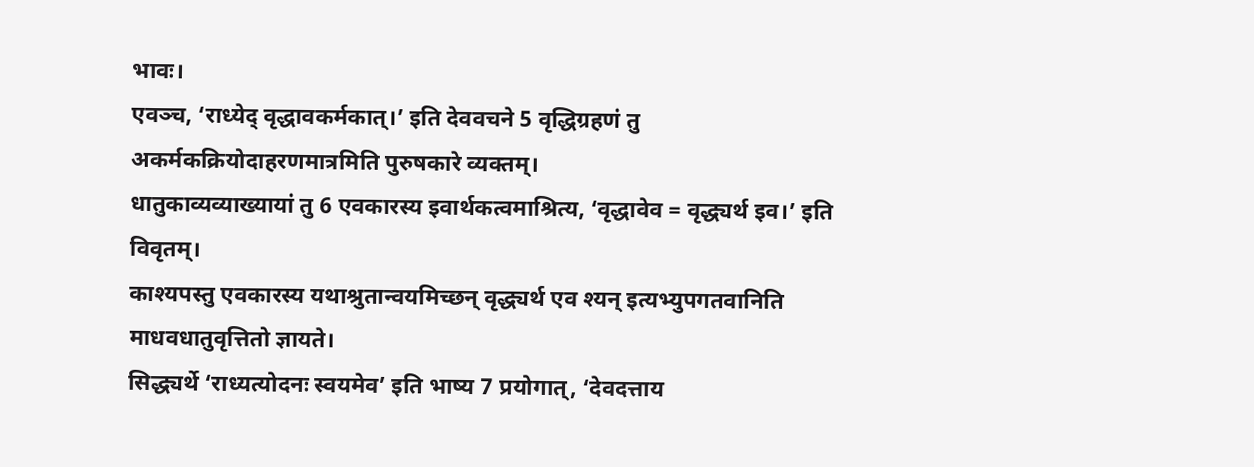भावः।
एवञ्च, ‘राध्येद् वृद्धावकर्मकात्।’ इति देववचने 5 वृद्धिग्रहणं तु अकर्मकक्रियोदाहरणमात्रमिति पुरुषकारे व्यक्तम्।
धातुकाव्यव्याख्यायां तु 6 एवकारस्य इवार्थकत्वमाश्रित्य, ‘वृद्धावेव = वृद्ध्यर्थ इव।’ इति विवृतम्।
काश्यपस्तु एवकारस्य यथाश्रुतान्वयमिच्छन् वृद्ध्यर्थ एव श्यन् इत्यभ्युपगतवानिति माधवधातुवृत्तितो ज्ञायते।
सिद्ध्यर्थे ‘राध्यत्योदनः स्वयमेव’ इति भाष्य 7 प्रयोगात्, ‘देवदत्ताय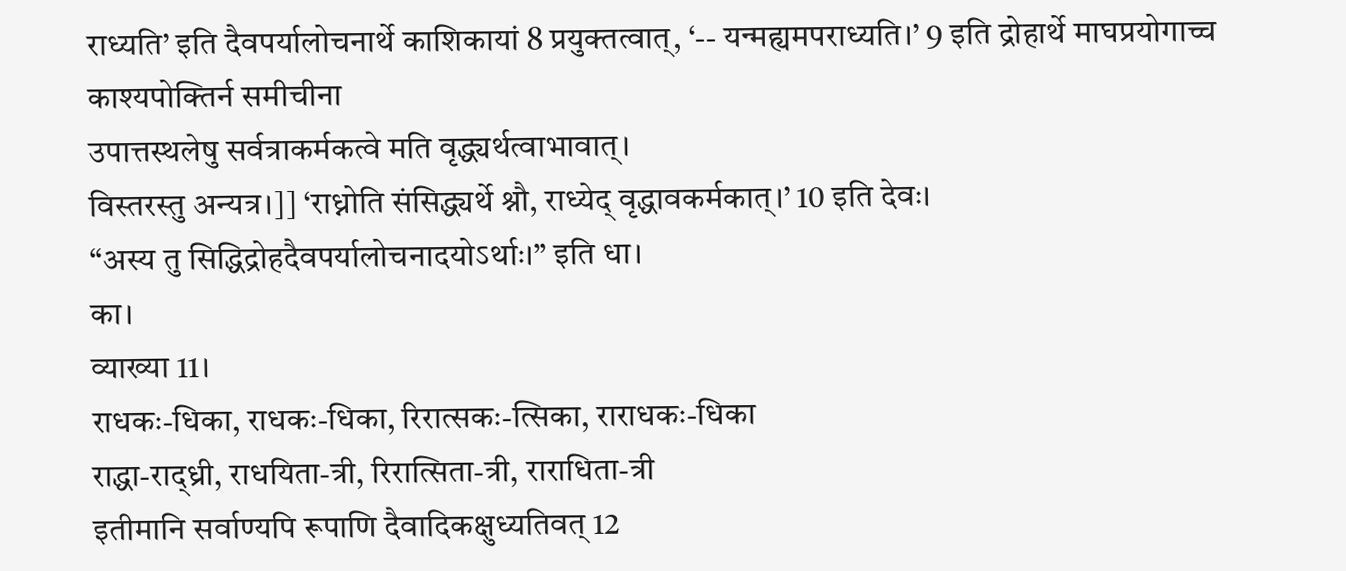राध्यति’ इति दैवपर्यालोचनार्थे काशिकायां 8 प्रयुक्तत्वात्, ‘-- यन्मह्यमपराध्यति।’ 9 इति द्रोहार्थे माघप्रयोगाच्च काश्यपोक्तिर्न समीचीना
उपात्तस्थलेषु सर्वत्राकर्मकत्वे मति वृद्ध्यर्थत्वाभावात्।
विस्तरस्तु अन्यत्र।]] ‘राध्नोति संसिद्ध्यर्थे श्नौ, राध्येद् वृद्धावकर्मकात्।’ 10 इति देवः।
“अस्य तु सिद्धिद्रोहदैवपर्यालोचनादयोऽर्थाः।” इति धा।
का।
व्याख्या 11।
राधकः-धिका, राधकः-धिका, रिरात्सकः-त्सिका, राराधकः-धिका
राद्धा-राद्ध्री, राधयिता-त्री, रिरात्सिता-त्री, राराधिता-त्री
इतीमानि सर्वाण्यपि रूपाणि दैवादिकक्षुध्यतिवत् 12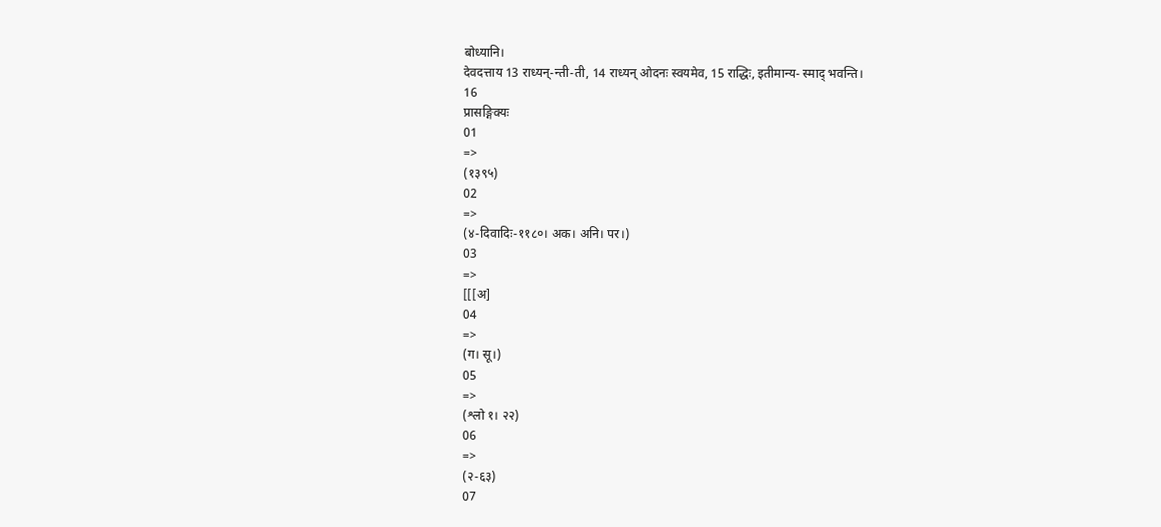बोध्यानि।
देवदत्ताय 13 राध्यन्-न्ती-ती, 14 राध्यन् ओदनः स्वयमेव, 15 राद्धिः, इतीमान्य- स्माद् भवन्ति।
16
प्रासङ्गिक्यः
01
=>
(१३९५)
02
=>
(४-दिवादिः-११८०। अक। अनि। पर।)
03
=>
[[[अ]
04
=>
(ग। सू।)
05
=>
(श्लो १। २२)
06
=>
(२-६३)
07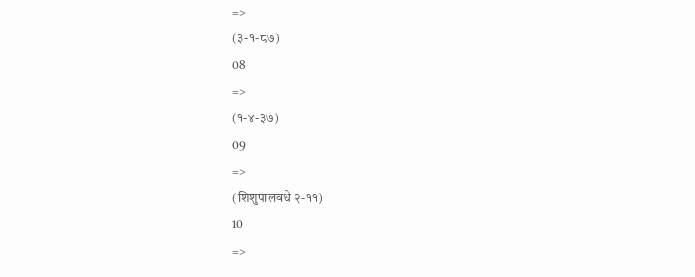=>
(३-१-८७)
08
=>
(१-४-३७)
09
=>
(शिशुपालवधे २-११)
10
=>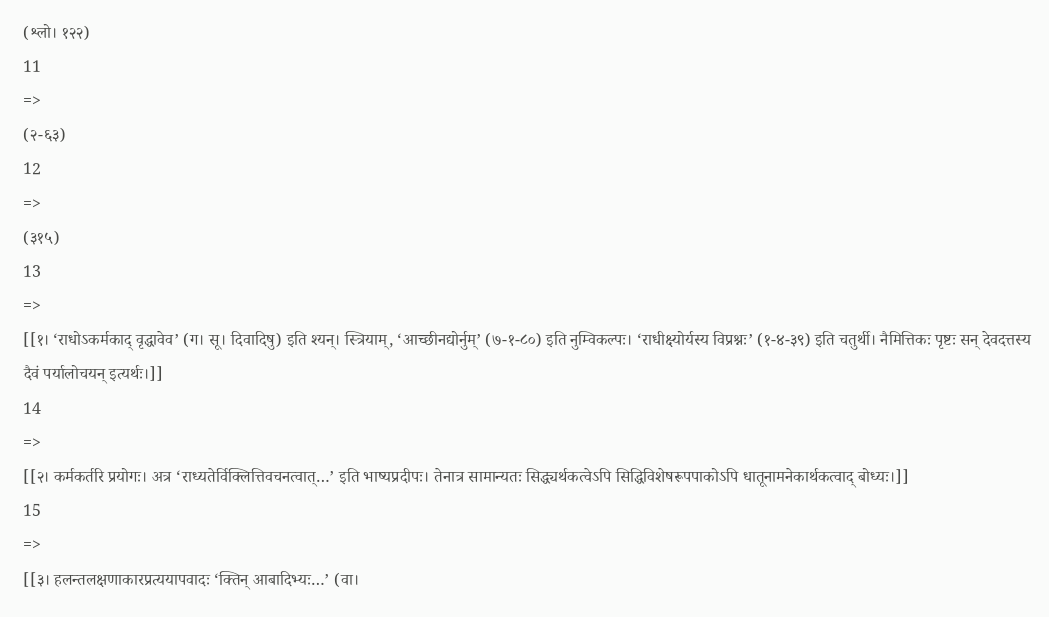(श्लो। १२२)
11
=>
(२-६३)
12
=>
(३१५)
13
=>
[[१। ‘राधोऽकर्मकाद् वृद्धावेव’ (ग। सू। दिवादिषु) इति श्यन्। स्त्रियाम्, ‘आच्छीनद्योर्नुम्’ (७-१-८०) इति नुम्विकल्पः। ‘राधीक्ष्योर्यस्य विप्रश्नः’ (१-४-३९) इति चतुर्थी। नैमित्तिकः पृष्टः सन् देवदत्तस्य दैवं पर्यालोचयन् इत्यर्थः।]]
14
=>
[[२। कर्मकर्तरि प्रयोगः। अत्र ‘राध्यतेर्विक्लित्तिवचनत्वात्…’ इति भाष्यप्रदीपः। तेनात्र सामान्यतः सिद्ध्यर्थकत्वेऽपि सिद्धिविशेषरूपपाकोऽपि धातूनामनेकार्थकत्वाद् बोध्यः।]]
15
=>
[[३। हलन्तलक्षणाकारप्रत्ययापवादः ‘क्तिन् आबादिभ्यः…’ (वा।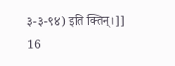३-३-९४) इति क्तिन्।]]
16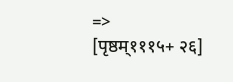=>
[पृष्ठम्१११५+ २६]